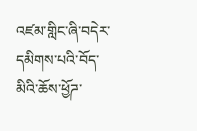འཛམ་གླིང་ཞི་བདེར་དམིགས་པའི་བོད་མིའི་ཆོས་ཕྱོཌ་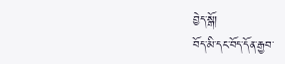བྱེད་སྒོ།
བོད་མི་དང་བོད་དོན་རྒྱབ་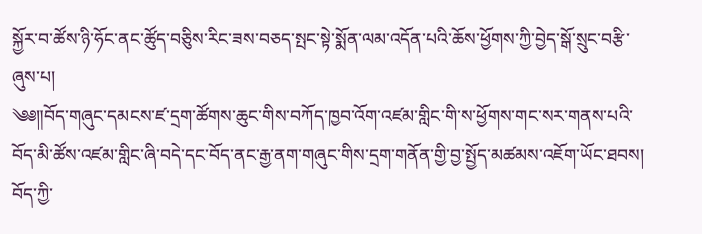སྐྱོར་བ་ཚོས་ཉི་ཧོང་ནང་ཚོུད་བཅིུས་རིང་ཟས་བཅད་སྤང་སྟེ་སྨོན་ལམ་འདོན་པའི་ཆོས་ཕྱོགས་ཀྱི་བྱེད་སྒོ་སྲུང་བརྩི་ཞུས་པ།
༄༅༎བོད་གཞུང་དམངས་ཛ་དྲག་ཚོགས་ཆུང་གིས་བཀོད་ཁྱབ་འོག་འཛམ་གླིང་གི་ས་ཕྱོགས་གང་སར་གནས་པའི་བོད་མི་ཚོས་འཛམ་གླིང་ཞི་བདེ་དང་བོད་ནང་རྒྱ་ནག་གཞུང་གིས་དྲག་གནོན་གྱི་བྱ་སྤྱོད་མཚམས་འཇོག་ཡོང་ཐབས། བོད་ཀྱི་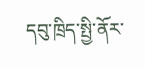དབུ་ཁྲིད་སྤྱི་ནོར་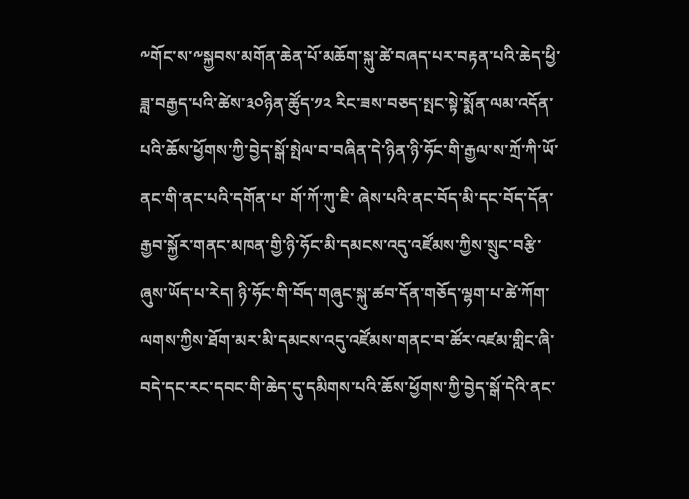༸གོང་ས་༸སྐྱབས་མགོན་ཆེན་པོ་མཆོག་སྐུ་ཚེ་བཞད་པར་བརྟན་པའི་ཆེད་ཕྱི་ཟླ་བརྒྱད་པའི་ཚེས་༣༠ཉིན་ཚོུད་༡༢ རིང་ཟས་བཅད་སྤང་སྟེ་སྨོན་ལམ་འདོན་པའི་ཆོས་ཕྱོགས་ཀྱི་བྱེད་སྒོ་སྤེལ་བ་བཞིན་དེ་ཉིན་ཉི་ཧོང་གི་རྒྱལ་ས་ཀྲོ་ཀི་ཡོ་ནང་གི་ནང་པའི་དགོན་པ་ གོ་ཀོ་ཀུ་ཇི་ ཞེས་པའི་ནང་བོད་མི་དང་བོད་དོན་རྒྱབ་སྐྱོར་གནང་མཁན་གྱི་ཉི་ཧོང་མི་དམངས་འདུ་འཛོམས་ཀྱིས་སྲུང་བརྩི་ཞུས་ཡོད་པ་རེད། ཉི་ཧོང་གི་བོད་གཞུང་སྐུ་ཚབ་དོན་གཅོད་ལྷག་པ་ཚེ་ཀོག་ལགས་ཀྱིས་ཐོག་མར་མི་དམངས་འདུ་འཛོམས་གནང་བ་ཚོར་འཛམ་གླིང་ཞི་བདེ་དང་རང་དབང་གི་ཆེད་དུ་དམིགས་པའི་ཆོས་ཕྱོགས་ཀྱི་བྱེད་སྒོ་དེའི་ནང་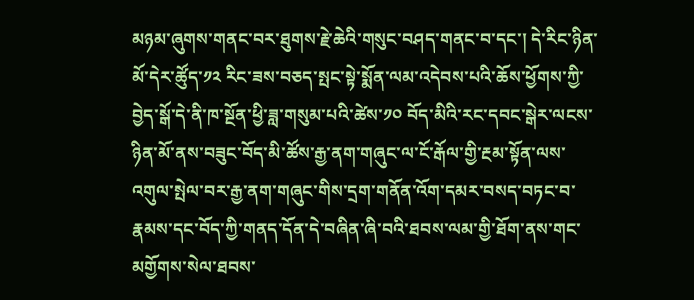མཉམ་ཞུགས་གནང་བར་ཐུགས་རྗེ་ཆེའི་གསུང་བཤད་གནང་བ་དང་། དེ་རིང་ཉིན་མོ་དེར་ཚོུད་༡༢ རིང་ཟས་བཅད་སྤང་སྟེ་སྨོན་ལམ་འདེབས་པའི་ཆོས་ཕྱོགས་ཀྱི་བྱེད་སྒོ་དེ་ནི་ཁ་སྔོན་ཕྱི་ཟླ་གསུམ་པའི་ཚེས་༡༠ བོད་མིའི་རང་དབང་སྒེར་ལངས་ཉིན་མོ་ནས་བཟུང་བོད་མི་ཚོས་རྒྱ་ནག་གཞུང་ལ་ངོ་རྒོལ་གྱི་རྔམ་སྟོན་ལས་འགུལ་སྤེལ་བར་རྒྱ་ནག་གཞུང་གིས་དྲག་གནོན་འོག་དམར་བསད་བཏང་བ་རྣམས་དང་བོད་ཀྱི་གནད་དོན་དེ་བཞིན་ཞི་བའི་ཐབས་ལམ་གྱི་ཐོག་ནས་གང་མགྱོགས་སེལ་ཐབས་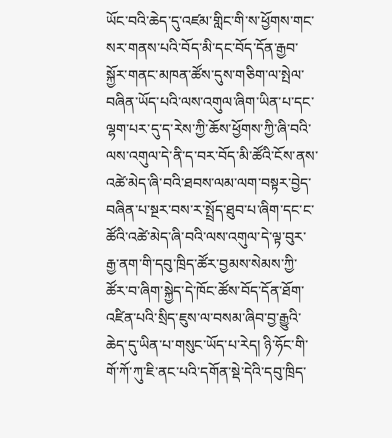ཡོང་བའི་ཆེད་དུ་འཛམ་གླིང་གི་ས་ཕྱོགས་གང་སར་གནས་པའི་བོད་མི་དང་བོད་དོན་རྒྱབ་སྐྱོར་གནང་མཁན་ཚོས་དུས་གཅིག་ལ་སྤེལ་བཞིན་ཡོད་པའི་ལས་འགུལ་ཞིག་ཡིན་པ་དང་ལྷག་པར་དུ་ད་རེས་ཀྱི་ཆོས་ཕྱོགས་ཀྱི་ཞི་བའི་ལས་འགུལ་དེ་ནི་ད་བར་བོད་མི་ཚོའི་ངོས་ནས་འཚེ་མེད་ཞི་བའི་ཐབས་ལམ་ལག་བསྟར་བྱེད་བཞིན་པ་སྔར་བས་ར་སྤྲོད་ཐུབ་པ་ཞིག་དང་ང་ཚོའི་འཚེ་མེད་ཞི་བའི་ལས་འགུལ་དེ་ལྟ་བུར་རྒྱ་ནག་གི་དབུ་ཁྲིད་ཚོར་བྱམས་སེམས་ཀྱི་ཚོར་བ་ཞིག་སྐྱེད་དེ་ཁོང་ཚོས་བོད་དོན་ཐོག་འཛིན་པའི་སྲིད་ཇུས་ལ་བསམ་ཞིབ་བྱ་རྒྱུའི་ཆེད་དུ་ཡིན་པ་གསུང་ཡོད་པ་རེད། ཉི་ཧོང་གི་གོ་ཀོ་ཀུ་ཇི་ནང་པའི་དགོན་སྡེ་དེའི་དབུ་ཁྲིད་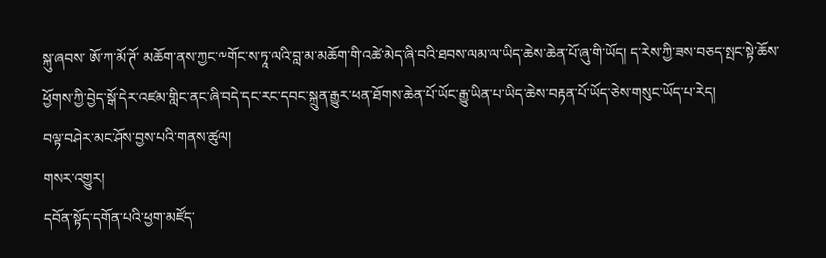སྐུ་ཞབས་ ཨོ་ཀ་མོ་ཊོ་ མཆོག་ནས་ཀྱང་༸གོང་ས་ཏཱ་ལའི་བླ་མ་མཆོག་གི་འཚེ་མེད་ཞི་བའི་ཐབས་ལམ་ལ་ཡིད་ཆེས་ཆེན་པོ་ཞུ་གི་ཡོད། ད་རེས་ཀྱི་ཟས་བཅད་སྤང་སྟེ་ཆོས་ཕྱོགས་ཀྱི་བྱེད་སྒོ་དེར་འཛམ་གླིང་ནང་ཞི་བདེ་དང་རང་དབང་སྐྲུན་རྒྱུར་ཕན་ཐོགས་ཆེན་པོ་ཡོང་རྒྱུ་ཡིན་པ་ཡིད་ཆེས་བརྟན་པོ་ཡོད་ཅེས་གསུང་ཡོད་པ་རེད།
བལྟ་བཤེར་མང་ཤོས་བྱས་པའི་གནས་ཚུལ།
གསར་འགྱུར།
དབོན་སྟོད་དགོན་པའི་ཕྱག་མཛོད་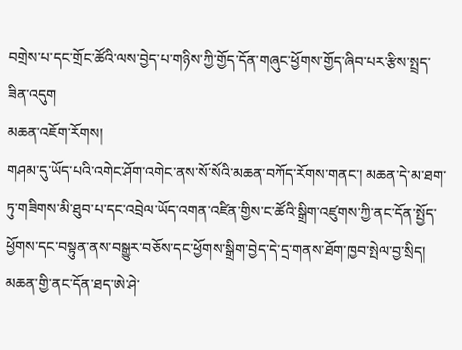བགྲེས་པ་དང་གྲོང་ཚོའི་ལས་བྱེད་པ་གཉིས་ཀྱི་གྱོད་དོན་གཞུང་ཕྱོགས་གྱོད་ཞིབ་པར་རྩིས་སྤྲད་ཟིན་འདུག
མཆན་འཇོག་རོགས།
གཤམ་དུ་ཡོད་པའི་འགེང་ཤོག་འགེང་ནས་སོ་སོའི་མཆན་བཀོད་རོགས་གནང་། མཆན་དེ་མ་ཐག་ཏུ་གཟིགས་མི་ཐུབ་པ་དང་འབྲེལ་ཡོད་འགན་འཛིན་གྱིས་ང་ཚོའི་སྒྲིག་འཛུགས་ཀྱི་ནང་དོན་སྤྱོད་ཕྱོགས་དང་བསྟུན་ནས་བསྒྱུར་བཅོས་དང་ཕྱོགས་སྒྲིག་བྱེད་དེ་དྲ་གནས་ཐོག་ཁྱབ་སྤེལ་བྱ་སྲིད། མཆན་གྱི་ནང་དོན་ཐད་ཨེ་ཤེ་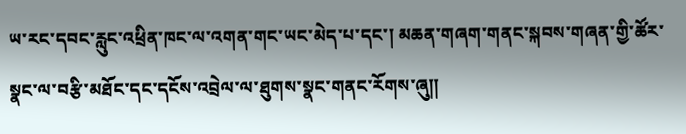ཡ་རང་དབང་རླུང་འཕྲིན་ཁང་ལ་འགན་གང་ཡང་མེད་པ་དང་། མཆན་གཞག་གནང་སྐབས་གཞན་གྱི་ཚོར་སྣང་ལ་བརྩི་མཐོང་དང་དངོས་འབྲེལ་ལ་ཐུགས་སྣང་གནང་རོགས་ཞུ༎